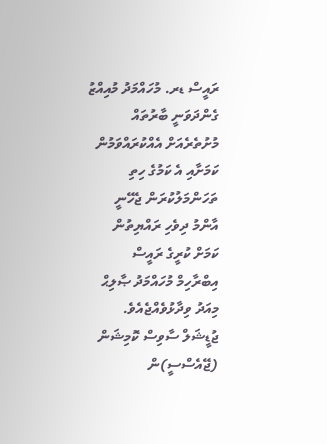ރައީސް ޑރ. މުހައްމަދު މުއިއްޒު ގެންދަވަނީ ބާރުތައް މުށުތެރެއަށް އެއްކުރައްވަމުން ކަމަށާއި އެ ކަމުގެ ހިތި ތަހަންމަލުކުރަން ޖެހޭނީ އާންމު ދިވެހި ރައްޔިތުން ކަމަށް ކުރީގެ ރައީސް އިބްރާހިމް މުހައްމަދު ޞާލިޙް މިއަދު ވިދާޅުވެއްޖެއެވެ.
ޖުޑީޝަލް ސާވިސް ކޮމިޝަން (ޖޭއެސްސީ)ން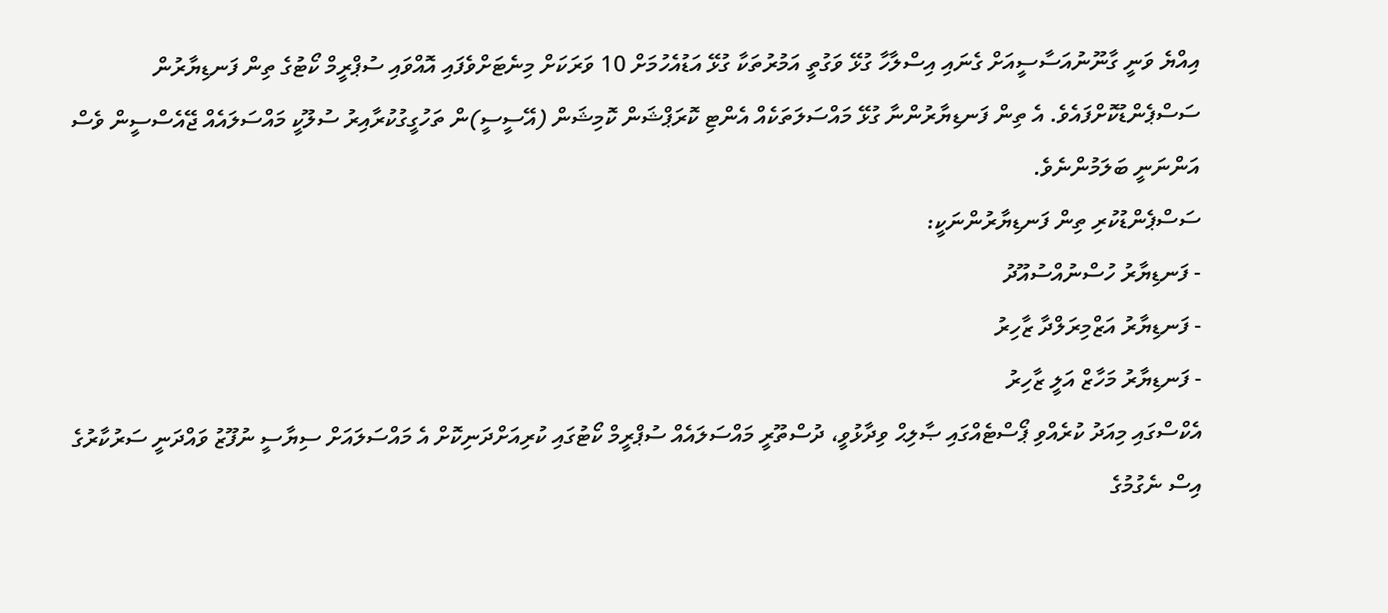އިއްޔެ ވަނީ ގާނޫނުއަސާސީއަށް ގެނައި އިސްލާހާ ގުޅޭ ވަގުތީ އަމުރުތަކާ ގުޅޭ އަޑުއެހުމަށް 10 ވަރަކަށް މިނެޓަށްވެފައި އޮއްވައި ސުޕްރީމް ކޯޓުގެ ތިން ފަނޑިޔާރުން ސަސްޕެންޑުކޮށްފައެވެ. އެ ތިން ފަނޑިޔާރުންނާ ގުޅޭ މައްސަލަތަކެއް އެންޓި ކޮރަޕްޝަން ކޮމިޝަން (އޭސީސީ)ން ތަހުގީގުކުރާއިރު ސުލޫކީ މައްސަލައެއް ޖޭއެސްސީން ވެސް އަންނަނީ ބަލަމުންނެވެ.
ސަސްޕެންޑުކުރި ތިން ފަނޑިޔާރުންނަކީ:
- ފަނޑިޔާރު ހުސްނުއްސުއޫދު
- ފަނޑިޔާރު އަޒްމިރަލްދާ ޒާހިރު
- ފަނޑިޔާރު މަހާޒް އަލީ ޒާހިރު
އެކްސްގައި މިއަދު ކުރެއްވި ޕޯސްޓެއްގައި ޞާލިޙް ވިދާޅުވީ، ދުސްތޫރީ މައްސަލައެއް ސުޕްރީމް ކޯޓުގައި ކުރިއަށްދަނިކޮށް އެ މައްސަލައަށް ސިޔާސީ ނުފޫޒު ވައްދަނީ ސަރުކާރުގެ އިސް ނެގުމުގެ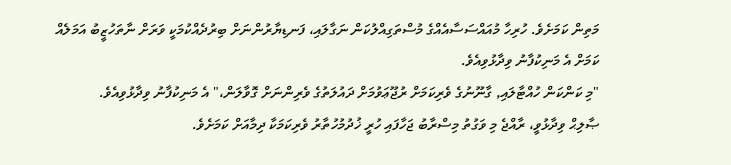މަތިން ކަމަށެވެ. ހުރިހާ މުއައްސަސާއެއްގެ މުސްތަގިއްލުކަން ނަގާލައި، ފަނޑިޔާރުންނަށް ބިރުދެއްކުމަކީ ވަރަށް ނާތަހުޒީބު އަމަލެއް ކަމަށް އެ މަނިކުފާނު ވިދާޅުވިއެވެ.
"މި ކަންކަން ހުއްޓާލައި, ގާނޫނުގެ ވެރިކަމަށް ރުޖޫޢަވުމަށް ދައުލަތުގެ ވެރިންނަށް ގޮވާލަން،" އެ މަނިކުފާނު ވިދާޅުވިއެވެ.
ޞާލިޙް ވިދާޅުވީ، ރާއްޖެ މި ވަގުތު މިސްރާބު ޖަހާފައި ހުރީ ޚުދުމުހުތާރު ވެރިކަމަކާ ދިމާއަށް ކަމަށެވެ.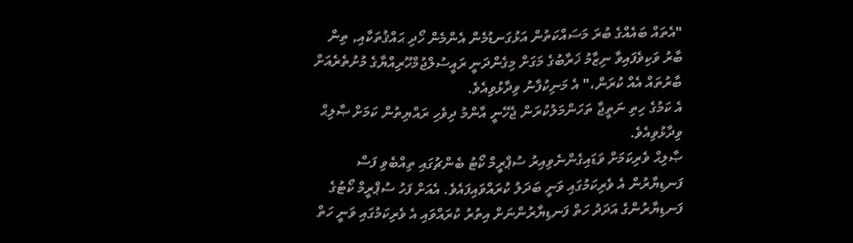"އެތައް ބައެއްގެ ބުރަ މަސައްކަތުން އަޅުގަނޑުމެން އެންމެން ހޯދި ޙައްޤުތަކާއި, ތިން ބާރު ވަކިވެފައިވާ ނިޒާމު ޚަރާބުގެ މަގަށް މިގެންދަނީ ރައީސުލްޖުމްހޫރިއްޔާގެ މުށުތެރެއަށް ބާރުތައް އެއް ކުރަން،" އެ މަނިކުފާނު ވިދާޅުވިއެވެ.
އެ ކަމުގެ ހިތި ނަތީޖާ ތަހަންމަލުކުރަން ޖެހޭނީ އާންމު ދިވެހި ރައްޔިތުން ކަމަށް ޞާލިޙް ވިދާޅުވިއެވެ.
ޞާލިޙް ވެރިކަމަށް ވަޑައިގެންނެވިއިރު ސުޕްރީމް ކޯޓު ބެންޗުގައި ތިއްބެވި ފަސް ފަނޑިޔާރުން އެ ވެރިކަމުގައި ވަނީ ބަދަލު ކުރައްވައިފައެވެ. އެއަށް ފަހު ސުޕްރީމް ކޯޓުގެ ފަނޑިޔާރުންގެ އަދަދު ހަތް ފަނޑިޔާރުންނަށް އިތުރު ކުރައްވައި އެ ވެރިކަމުގައި ވަނީ ހަތް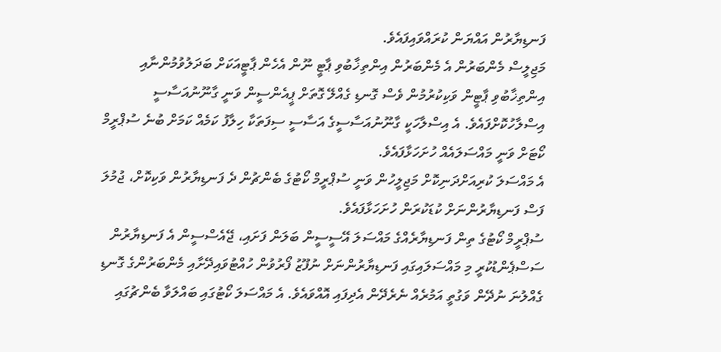ފަނޑިޔާރުން އައްޔަން ކުރައްވައިފައެވެ.
މަޖިލީސް މެންބަރުން އެ މެންބަރުން އިންތިޚާބުވި ޕާޓީ ނޫން އެހެން ޕާޓީއަކަށް ބަދަލުވުމުންނާއި އިންތިޚާބުވި ޕާޓީން ވަކިކުރުމުން ވެސް ގޮނޑި ގެއްލޭ ގޮތަށް ޕީއެންސީން ވަނީ ގާނޫނުއަސާސީ އިސްލާހުކޮށްފައެވެ. އެ އިސްލާހަކީ ގާނޫނުއަސާސީގެ އަސާސީ ސިފަތަކާ ހިލާފު ކަމެއް ކަމަށް ބުނެ ސުޕްރީމް ކޯޓަށް ވަނީ މައްސަލައެއް ހުށަހަޅާފައެވެ.
އެ މައްސަލަ ކުރިއަށްދަނިކޮށް މަޖިލީހުން ވަނީ ސުޕްރީމް ކޯޓުގެ ބެންޗުން ދެ ފަނޑިޔާރުން ވަކިކޮށް، ޖުމުލަ ފަސް ފަނޑިޔާރުންނަށް ކުޑަކުރަން ހުށަހަޅާފައެވެ.
ސުޕްރީމް ކޯޓުގެ ތިން ފަނޑިޔާރެއްގެ މައްސަލަ އޭސީސީން ބަލަން ފަށައި، ޖޭއެސްސީން އެ ފަނޑިޔާރުން ސަސްޕެންޑުކުރީ މި މައްސަލައިގައި ފަނޑިޔާރުންނަށް ނުފޫޒު ފޯރުވުން ހުއްޓުވައިދޭށާއި މެންބަރުންގެ ގޮނޑި ގެއްލުނަ ނުދޭން ވަގުތީ އަމުރެއް ނެރެދޭން އެދިފައި އޮއްވައެވެ. އެ މައްސަލަ ކޯޓުގައި ބައްލަވާ ބެންޗުގައި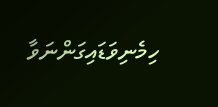ހިމެނިވަޑައިގަންނަވާ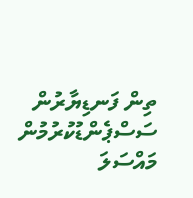ތިން ފަނޑިޔާރުން ސަސްޕެންޑުކުރުމުން މައްސަލަ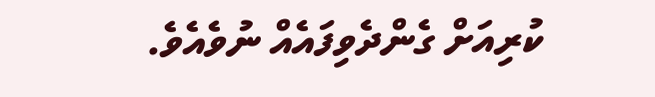ކުރިއަށް ގެންދެވިފައެއް ނުވެއެވެ.